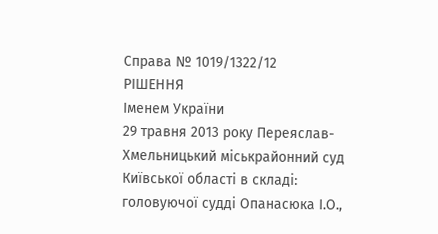Справа № 1019/1322/12
РІШЕННЯ
Іменем України
29 травня 2013 року Переяслав-Хмельницький міськрайонний суд Київської області в складі:
головуючої судді Опанасюка І.О.,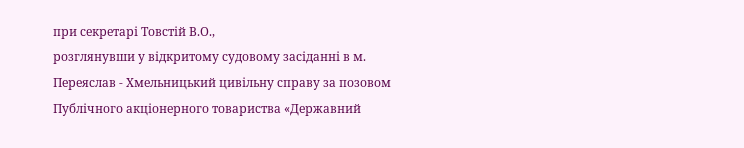при секретарі Товстій В.О.,
розглянувши у відкритому судовому засіданні в м. Переяслав - Хмельницький цивільну справу за позовом Публічного акціонерного товариства «Державний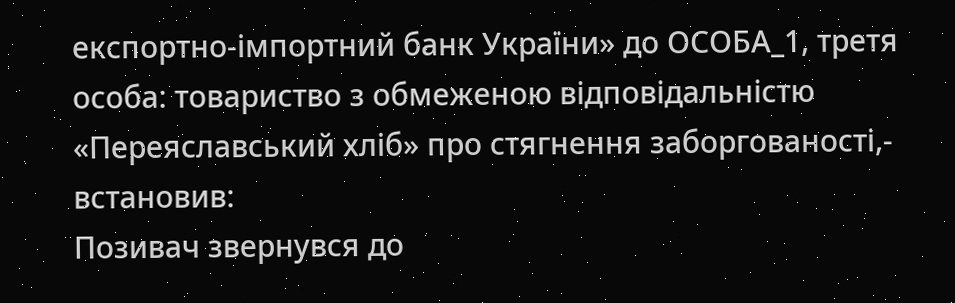експортно-імпортний банк України» до ОСОБА_1, третя особа: товариство з обмеженою відповідальністю «Переяславський хліб» про стягнення заборгованості,-
встановив:
Позивач звернувся до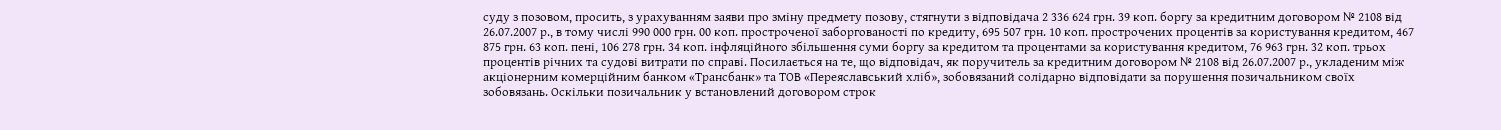суду з позовом, просить, з урахуванням заяви про зміну предмету позову, стягнути з відповідача 2 336 624 грн. 39 коп. боргу за кредитним договором № 2108 від 26.07.2007 р., в тому числі 990 000 грн. 00 коп. простроченої заборгованості по кредиту, 695 507 грн. 10 коп. прострочених процентів за користування кредитом, 467 875 грн. 63 коп. пені, 106 278 грн. 34 коп. інфляційного збільшення суми боргу за кредитом та процентами за користування кредитом, 76 963 грн. 32 коп. трьох процентів річних та судові витрати по справі. Посилається на те, що відповідач, як поручитель за кредитним договором № 2108 від 26.07.2007 р., укладеним між акціонерним комерційним банком «Трансбанк» та ТОВ «Переяславський хліб», зобовязаний солідарно відповідати за порушення позичальником своїх зобовязань. Оскільки позичальник у встановлений договором строк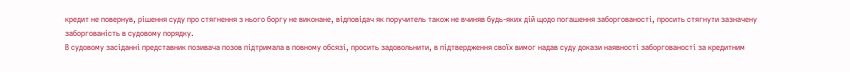кредит не повернув, рішення суду про стягнення з нього боргу не виконане, відповідач як поручитель також не вчиняв будь-яких дій щодо погашення заборгованості, просить стягнути зазначену заборгованість в судовому порядку.
В судовому засіданні представник позивача позов підтримала в повному обсязі, просить задовольнити, в підтвердження своїх вимог надав суду докази наявності заборгованості за кредитним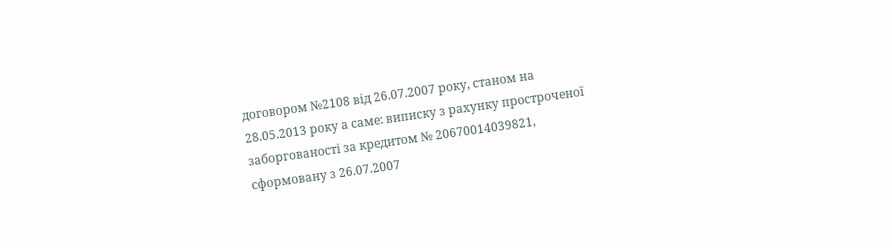договором №2108 від 26.07.2007 року, станом на 28.05.2013 року а саме: виписку з рахунку простроченої заборгованості за кредитом № 20670014039821, сформовану з 26.07.2007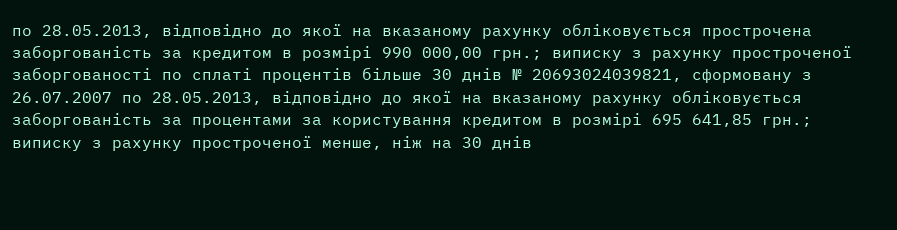по 28.05.2013, відповідно до якої на вказаному рахунку обліковується прострочена заборгованість за кредитом в розмірі 990 000,00 грн.; виписку з рахунку простроченої заборгованості по сплаті процентів більше 30 днів № 20693024039821, сформовану з 26.07.2007 по 28.05.2013, відповідно до якої на вказаному рахунку обліковується заборгованість за процентами за користування кредитом в розмірі 695 641,85 грн.; виписку з рахунку простроченої менше, ніж на 30 днів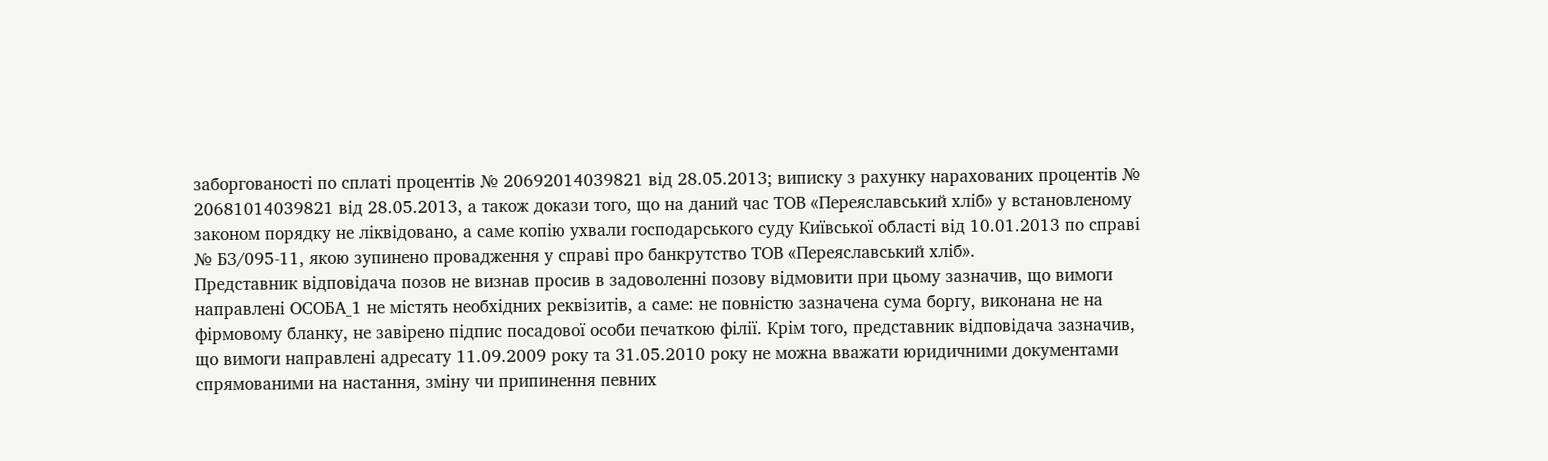заборгованості по сплаті процентів № 20692014039821 від 28.05.2013; виписку з рахунку нарахованих процентів № 20681014039821 від 28.05.2013, а також докази того, що на даний час ТОВ «Переяславський хліб» у встановленому законом порядку не ліквідовано, а саме копію ухвали господарського суду Київської області від 10.01.2013 по справі № БЗ/095-11, якою зупинено провадження у справі про банкрутство ТОВ «Переяславський хліб».
Представник відповідача позов не визнав просив в задоволенні позову відмовити при цьому зазначив, що вимоги направлені ОСОБА_1 не містять необхідних реквізитів, а саме: не повністю зазначена сума боргу, виконана не на фірмовому бланку, не завірено підпис посадової особи печаткою філії. Крім того, представник відповідача зазначив, що вимоги направлені адресату 11.09.2009 року та 31.05.2010 року не можна вважати юридичними документами спрямованими на настання, зміну чи припинення певних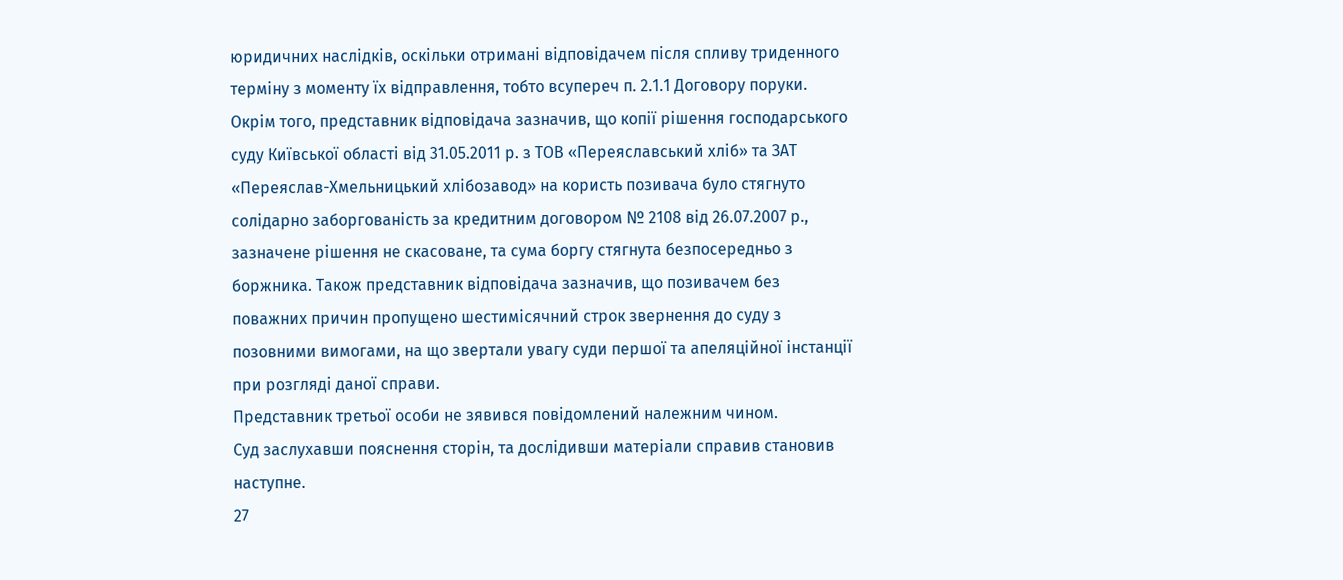юридичних наслідків, оскільки отримані відповідачем після спливу триденного терміну з моменту їх відправлення, тобто всупереч п. 2.1.1 Договору поруки. Окрім того, представник відповідача зазначив, що копії рішення господарського суду Київської області від 31.05.2011 р. з ТОВ «Переяславський хліб» та ЗАТ «Переяслав-Хмельницький хлібозавод» на користь позивача було стягнуто солідарно заборгованість за кредитним договором № 2108 від 26.07.2007 р., зазначене рішення не скасоване, та сума боргу стягнута безпосередньо з боржника. Також представник відповідача зазначив, що позивачем без поважних причин пропущено шестимісячний строк звернення до суду з позовними вимогами, на що звертали увагу суди першої та апеляційної інстанції при розгляді даної справи.
Представник третьої особи не зявився повідомлений належним чином.
Суд заслухавши пояснення сторін, та дослідивши матеріали справив становив наступне.
27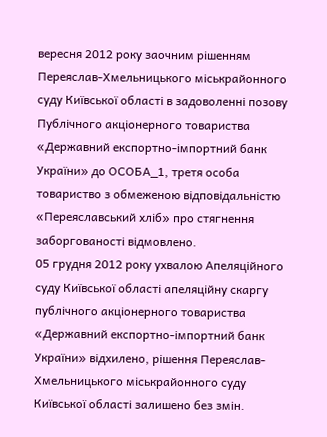вересня 2012 року заочним рішенням Переяслав-Хмельницького міськрайонного суду Київської області в задоволенні позову Публічного акціонерного товариства «Державний експортно-імпортний банк України» до ОСОБА_1, третя особа товариство з обмеженою відповідальністю «Переяславський хліб» про стягнення заборгованості відмовлено.
05 грудня 2012 року ухвалою Апеляційного суду Київської області апеляційну скаргу публічного акціонерного товариства «Державний експортно-імпортний банк України» відхилено, рішення Переяслав-Хмельницького міськрайонного суду Київської області залишено без змін.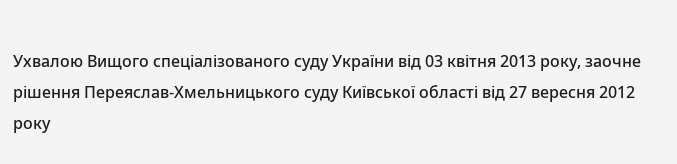Ухвалою Вищого спеціалізованого суду України від 03 квітня 2013 року, заочне рішення Переяслав-Хмельницького суду Київської області від 27 вересня 2012 року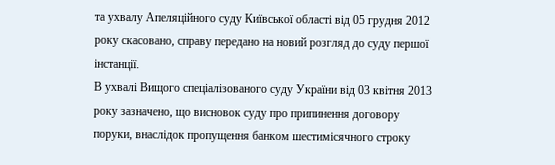та ухвалу Апеляційного суду Київської області від 05 грудня 2012 року скасовано, справу передано на новий розгляд до суду першої інстанції.
В ухвалі Вищого спеціалізованого суду України від 03 квітня 2013 року зазначено, що висновок суду про припинення договору поруки, внаслідок пропущення банком шестимісячного строку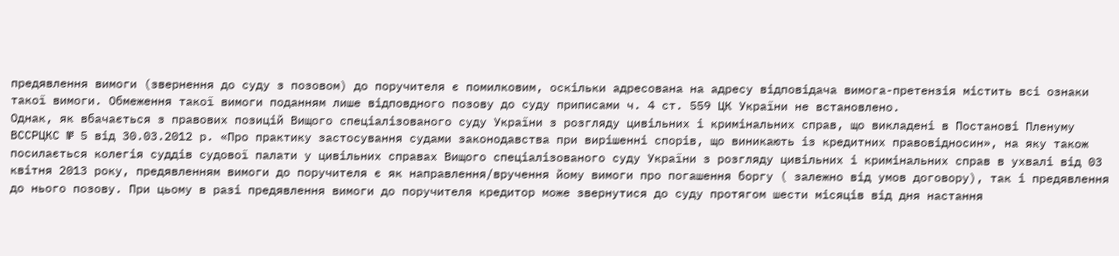предявлення вимоги (звернення до суду з позовом) до поручителя є помилковим, оскільки адресована на адресу відповідача вимога-претензія містить всі ознаки такої вимоги. Обмеження такої вимоги поданням лише відповдного позову до суду приписами ч. 4 ст. 559 ЦК України не встановлено.
Однак, як вбачається з правових позицій Вищого спеціалізованого суду України з розгляду цивільних і кримінальних справ, що викладені в Постанові Пленуму ВССРЦКС № 5 від 30.03.2012 р. «Про практику застосування судами законодавства при вирішенні спорів, що виникають із кредитних правовідносин», на яку також посилається колегія суддів судової палати у цивільних справах Вищого спеціалізованого суду України з розгляду цивільних і кримінальних справ в ухвалі від 03 квітня 2013 року, предявленням вимоги до поручителя є як направлення/вручення йому вимоги про погашення боргу ( залежно від умов договору), так і предявлення до нього позову. При цьому в разі предявлення вимоги до поручителя кредитор може звернутися до суду протягом шести місяців від дня настання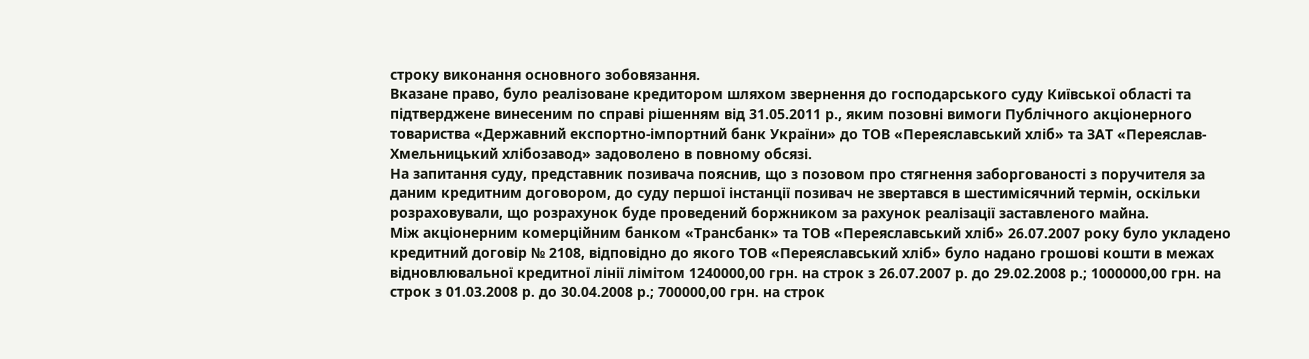строку виконання основного зобовязання.
Вказане право, було реалізоване кредитором шляхом звернення до господарського суду Київської області та підтверджене винесеним по справі рішенням від 31.05.2011 р., яким позовні вимоги Публічного акціонерного товариства «Державний експортно-імпортний банк України» до ТОВ «Переяславський хліб» та ЗАТ «Переяслав-Хмельницький хлібозавод» задоволено в повному обсязі.
На запитання суду, представник позивача пояснив, що з позовом про стягнення заборгованості з поручителя за даним кредитним договором, до суду першої інстанції позивач не звертався в шестимісячний термін, оскільки розраховували, що розрахунок буде проведений боржником за рахунок реалізації заставленого майна.
Між акціонерним комерційним банком «Трансбанк» та ТОВ «Переяславський хліб» 26.07.2007 року було укладено кредитний договір № 2108, відповідно до якого ТОВ «Переяславський хліб» було надано грошові кошти в межах відновлювальної кредитної лінії лімітом 1240000,00 грн. на строк з 26.07.2007 р. до 29.02.2008 р.; 1000000,00 грн. на строк з 01.03.2008 р. до 30.04.2008 р.; 700000,00 грн. на строк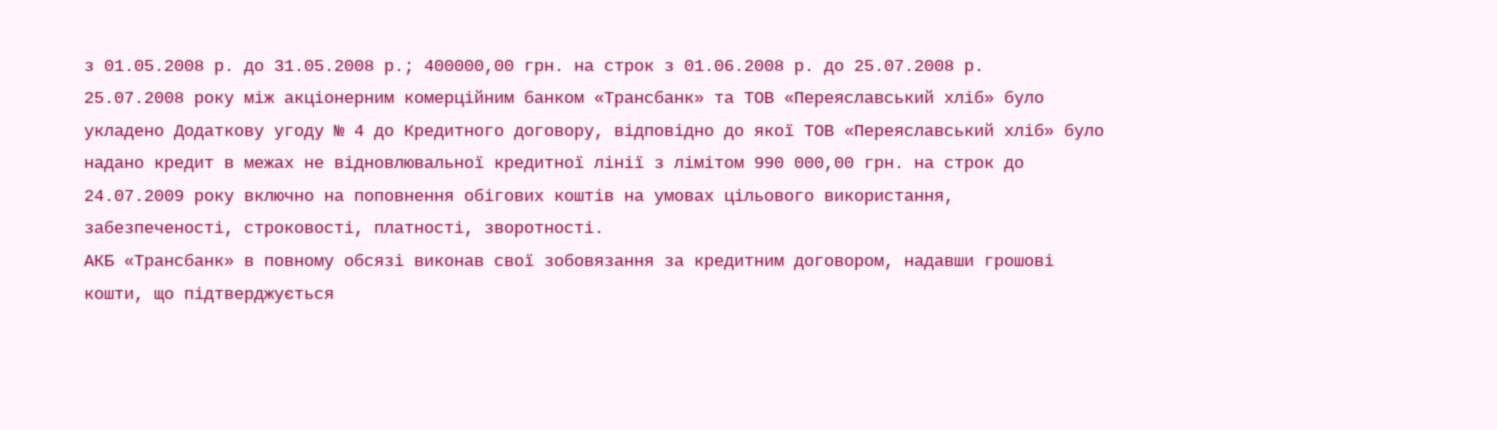з 01.05.2008 р. до 31.05.2008 р.; 400000,00 грн. на строк з 01.06.2008 р. до 25.07.2008 р.
25.07.2008 року між акціонерним комерційним банком «Трансбанк» та ТОВ «Переяславський хліб» було укладено Додаткову угоду № 4 до Кредитного договору, відповідно до якої ТОВ «Переяславський хліб» було надано кредит в межах не відновлювальної кредитної лінії з лімітом 990 000,00 грн. на строк до 24.07.2009 року включно на поповнення обігових коштів на умовах цільового використання, забезпеченості, строковості, платності, зворотності.
АКБ «Трансбанк» в повному обсязі виконав свої зобовязання за кредитним договором, надавши грошові кошти, що підтверджується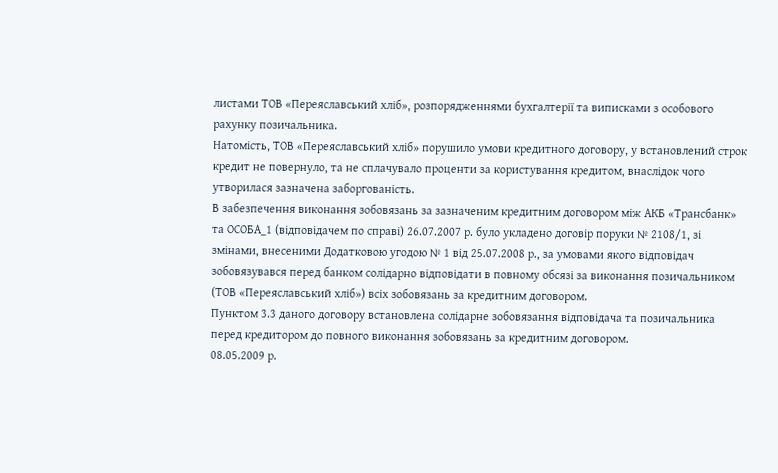листами ТОВ «Переяславський хліб», розпорядженнями бухгалтерії та виписками з особового рахунку позичальника.
Натомість, ТОВ «Переяславський хліб» порушило умови кредитного договору, у встановлений строк кредит не повернуло, та не сплачувало проценти за користування кредитом, внаслідок чого утворилася зазначена заборгованість.
В забезпечення виконання зобовязань за зазначеним кредитним договором між АКБ «Трансбанк» та ОСОБА_1 (відповідачем по справі) 26.07.2007 р. було укладено договір поруки № 2108/1, зі змінами, внесеними Додатковою угодою № 1 від 25.07.2008 р., за умовами якого відповідач зобовязувався перед банком солідарно відповідати в повному обсязі за виконання позичальником (ТОВ «Переяславський хліб») всіх зобовязань за кредитним договором.
Пунктом 3.3 даного договору встановлена солідарне зобовязання відповідача та позичальника перед кредитором до повного виконання зобовязань за кредитним договором.
08.05.2009 р.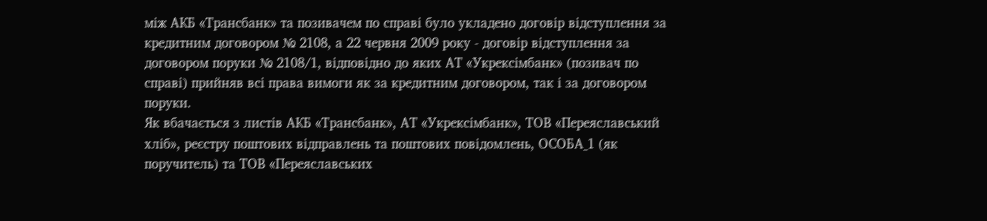між АКБ «Трансбанк» та позивачем по справі було укладено договір відступлення за кредитним договором № 2108, а 22 червня 2009 року - договір відступлення за договором поруки № 2108/1, відповідно до яких АТ «Укрексімбанк» (позивач по справі) прийняв всі права вимоги як за кредитним договором, так і за договором поруки.
Як вбачається з листів АКБ «Трансбанк», АТ «Укрексімбанк», ТОВ «Переяславський хліб», реєстру поштових відправлень та поштових повідомлень, ОСОБА_1 (як поручитель) та ТОВ «Переяславських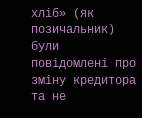хліб» (як позичальник) були повідомлені про зміну кредитора та не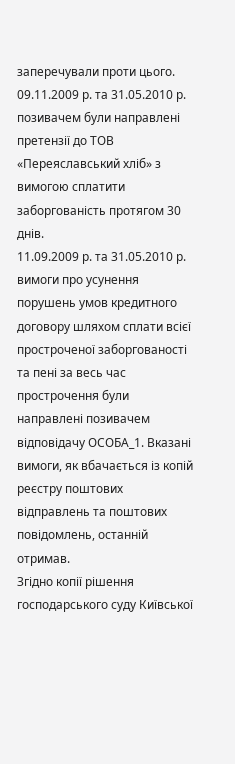заперечували проти цього.
09.11.2009 р. та 31.05.2010 р. позивачем були направлені претензії до ТОВ «Переяславський хліб» з вимогою сплатити заборгованість протягом 30 днів.
11.09.2009 р. та 31.05.2010 р. вимоги про усунення порушень умов кредитного договору шляхом сплати всієї простроченої заборгованості та пені за весь час прострочення були направлені позивачем відповідачу ОСОБА_1. Вказані вимоги, як вбачається із копій реєстру поштових відправлень та поштових повідомлень, останній отримав.
Згідно копії рішення господарського суду Київської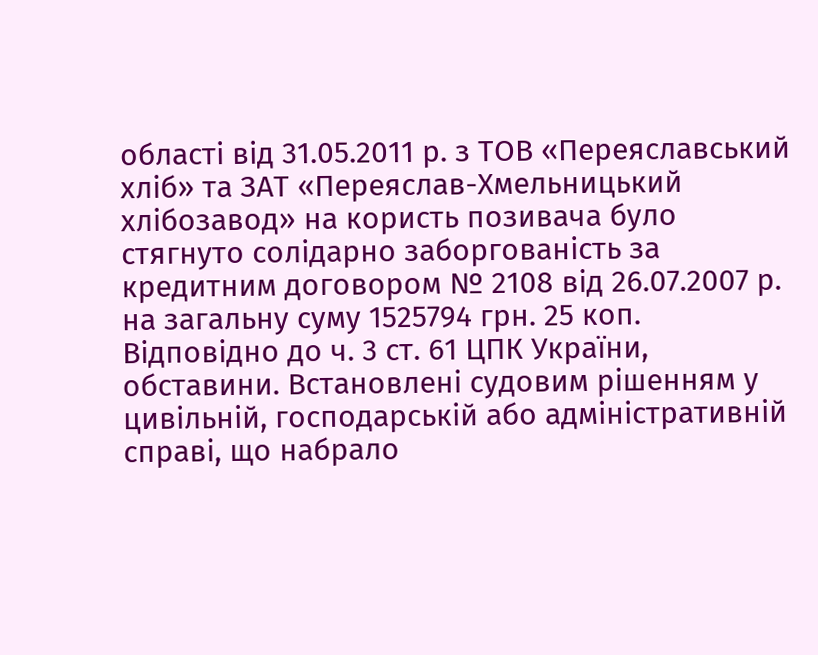області від 31.05.2011 р. з ТОВ «Переяславський хліб» та ЗАТ «Переяслав-Хмельницький хлібозавод» на користь позивача було стягнуто солідарно заборгованість за кредитним договором № 2108 від 26.07.2007 р. на загальну суму 1525794 грн. 25 коп.
Відповідно до ч. 3 ст. 61 ЦПК України, обставини. Встановлені судовим рішенням у цивільній, господарській або адміністративній справі, що набрало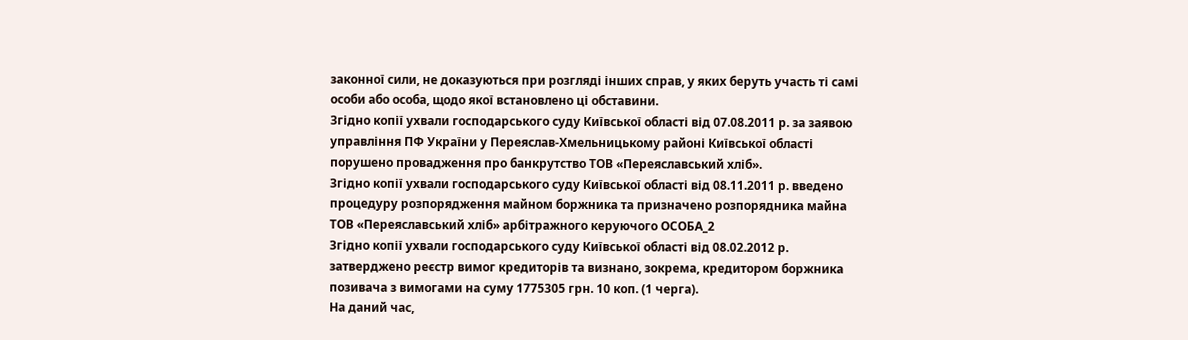законної сили, не доказуються при розгляді інших справ, у яких беруть участь ті самі особи або особа, щодо якої встановлено ці обставини.
Згідно копії ухвали господарського суду Київської області від 07.08.2011 р. за заявою управління ПФ України у Переяслав-Хмельницькому районі Київської області порушено провадження про банкрутство ТОВ «Переяславський хліб».
Згідно копії ухвали господарського суду Київської області від 08.11.2011 р. введено процедуру розпорядження майном боржника та призначено розпорядника майна ТОВ «Переяславський хліб» арбітражного керуючого ОСОБА_2
Згідно копії ухвали господарського суду Київської області від 08.02.2012 р. затверджено реєстр вимог кредиторів та визнано, зокрема, кредитором боржника позивача з вимогами на суму 1775305 грн. 10 коп. (1 черга).
На даний час,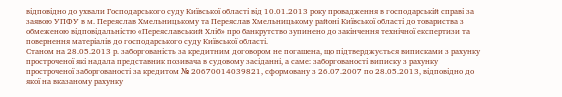відповідно до ухвали Господарського суду Київської області від 10.01.2013 року провадження в господарській справі за заявою УПФУ в м. Переяслав Хмельницькому та Переяслав Хмельницькому районі Київської області до товариства з обмеженою відповідальністю «Переяславський Хліб» про банкрутство зупинено до закінчення технічної експертизи та повернення матеріалів до господарського суду Київської області.
Станом на 28.05.2013 р. заборгованість за кредитним договором не погашена, що підтверджується виписками з рахунку простроченої які надала представник позивача в судовому засіданні, а саме: заборгованості виписку з рахунку простроченої заборгованості за кредитом № 20670014039821, сформовану з 26.07.2007 по 28.05.2013, відповідно до якої на вказаному рахунку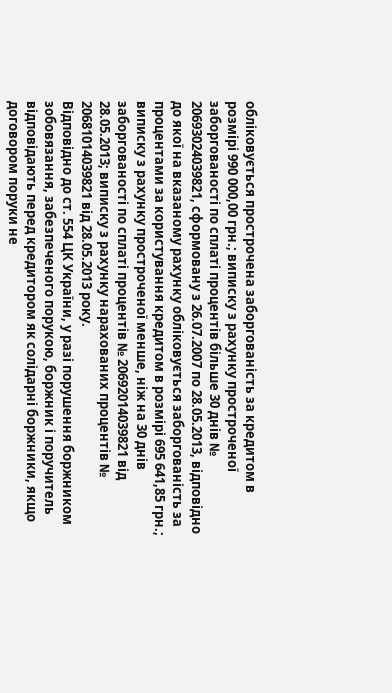обліковується прострочена заборгованість за кредитом в розмірі 990 000,00 грн.; виписку з рахунку простроченої заборгованості по сплаті процентів більше 30 днів № 20693024039821, сформовану з 26.07.2007 по 28.05.2013, відповідно до якої на вказаному рахунку обліковується заборгованість за процентами за користування кредитом в розмірі 695 641,85 грн.; виписку з рахунку простроченої менше, ніж на 30 днів заборгованості по сплаті процентів № 20692014039821 від 28.05.2013; виписку з рахунку нарахованих процентів № 20681014039821 від 28.05.2013 року.
Відповідно до ст. 554 ЦК України, у разі порушення боржником зобовязання, забезпеченого порукою, боржник і поручитель відповідають перед кредитором як солідарні боржники, якщо договором поруки не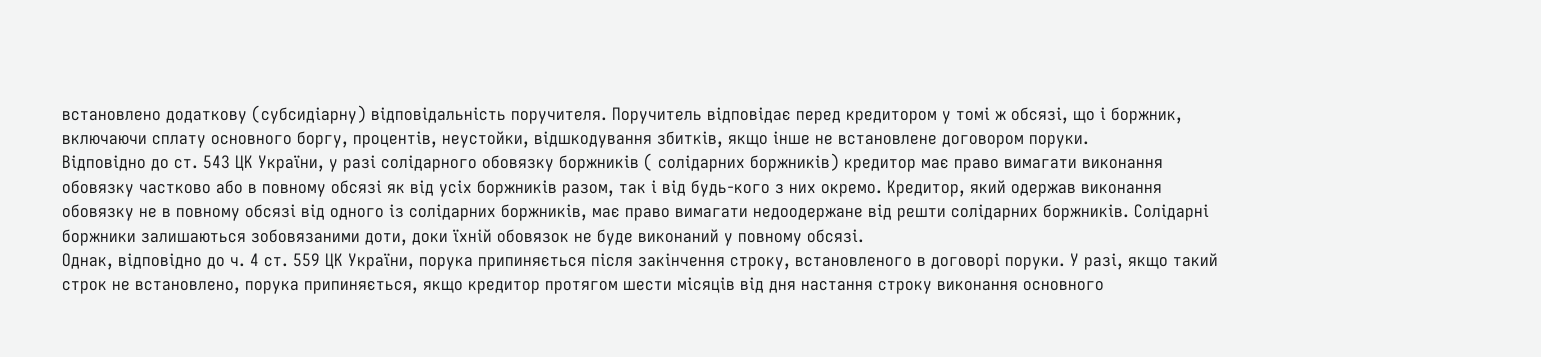встановлено додаткову (субсидіарну) відповідальність поручителя. Поручитель відповідає перед кредитором у томі ж обсязі, що і боржник, включаючи сплату основного боргу, процентів, неустойки, відшкодування збитків, якщо інше не встановлене договором поруки.
Відповідно до ст. 543 ЦК України, у разі солідарного обовязку боржників ( солідарних боржників) кредитор має право вимагати виконання обовязку частково або в повному обсязі як від усіх боржників разом, так і від будь-кого з них окремо. Кредитор, який одержав виконання обовязку не в повному обсязі від одного із солідарних боржників, має право вимагати недоодержане від решти солідарних боржників. Солідарні боржники залишаються зобовязаними доти, доки їхній обовязок не буде виконаний у повному обсязі.
Однак, відповідно до ч. 4 ст. 559 ЦК України, порука припиняється після закінчення строку, встановленого в договорі поруки. У разі, якщо такий строк не встановлено, порука припиняється, якщо кредитор протягом шести місяців від дня настання строку виконання основного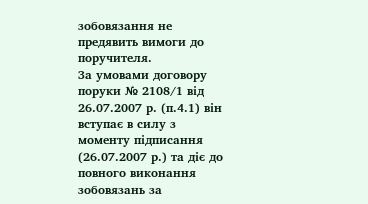зобовязання не предявить вимоги до поручителя.
За умовами договору поруки № 2108/1 від 26.07.2007 р. (п.4.1) він вступає в силу з моменту підписання (26.07.2007 р.) та діє до повного виконання зобовязань за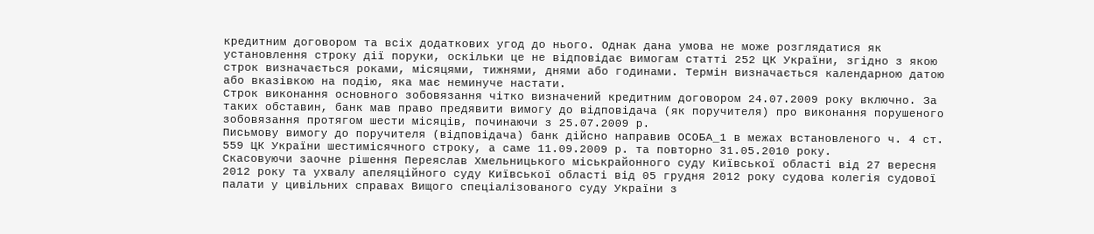кредитним договором та всіх додаткових угод до нього. Однак дана умова не може розглядатися як установлення строку дії поруки, оскільки це не відповідає вимогам статті 252 ЦК України, згідно з якою строк визначається роками, місяцями, тижнями, днями або годинами. Термін визначається календарною датою або вказівкою на подію, яка має неминуче настати.
Строк виконання основного зобовязання чітко визначений кредитним договором 24.07.2009 року включно. За таких обставин, банк мав право предявити вимогу до відповідача (як поручителя) про виконання порушеного зобовязання протягом шести місяців, починаючи з 25.07.2009 р.
Письмову вимогу до поручителя (відповідача) банк дійсно направив ОСОБА_1 в межах встановленого ч. 4 ст. 559 ЦК України шестимісячного строку, а саме 11.09.2009 р. та повторно 31.05.2010 року.
Скасовуючи заочне рішення Переяслав Хмельницького міськрайонного суду Київської області від 27 вересня 2012 року та ухвалу апеляційного суду Київської області від 05 грудня 2012 року судова колегія судової палати у цивільних справах Вищого спеціалізованого суду України з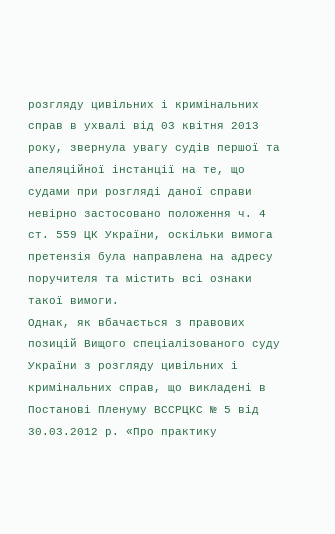розгляду цивільних і кримінальних справ в ухвалі від 03 квітня 2013 року, звернула увагу судів першої та апеляційної інстанції на те, що судами при розгляді даної справи невірно застосовано положення ч. 4 ст. 559 ЦК України, оскільки вимога претензія була направлена на адресу поручителя та містить всі ознаки такої вимоги.
Однак, як вбачається з правових позицій Вищого спеціалізованого суду України з розгляду цивільних і кримінальних справ, що викладені в Постанові Пленуму ВССРЦКС № 5 від 30.03.2012 р. «Про практику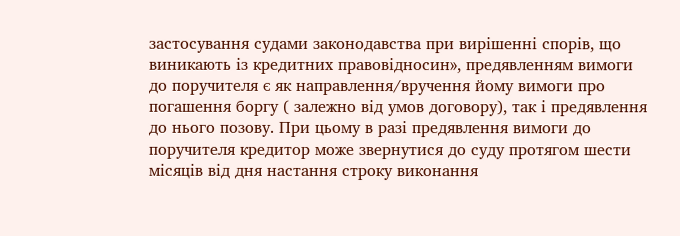застосування судами законодавства при вирішенні спорів, що виникають із кредитних правовідносин», предявленням вимоги до поручителя є як направлення/вручення йому вимоги про погашення боргу ( залежно від умов договору), так і предявлення до нього позову. При цьому в разі предявлення вимоги до поручителя кредитор може звернутися до суду протягом шести місяців від дня настання строку виконання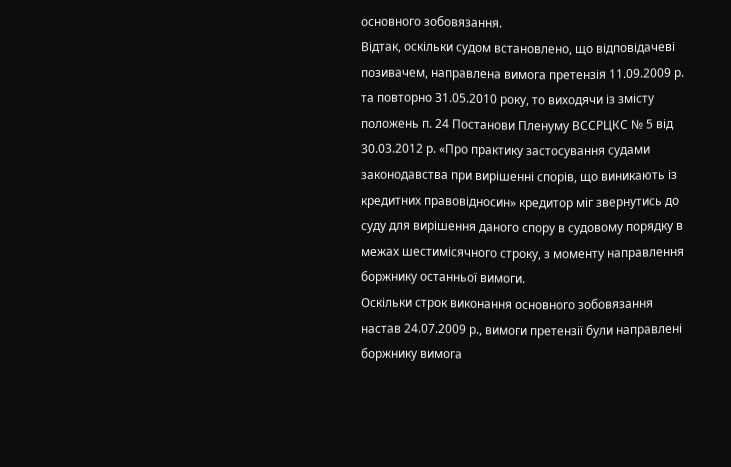основного зобовязання.
Відтак, оскільки судом встановлено, що відповідачеві позивачем, направлена вимога претензія 11.09.2009 р. та повторно 31.05.2010 року, то виходячи із змісту положень п. 24 Постанови Пленуму ВССРЦКС № 5 від 30.03.2012 р. «Про практику застосування судами законодавства при вирішенні спорів, що виникають із кредитних правовідносин» кредитор міг звернутись до суду для вирішення даного спору в судовому порядку в межах шестимісячного строку, з моменту направлення боржнику останньої вимоги.
Оскільки строк виконання основного зобовязання настав 24.07.2009 р., вимоги претензії були направлені боржнику вимога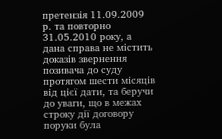претензія 11.09.2009 р. та повторно 31.05.2010 року, а дана справа не містить доказів звернення позивача до суду протягом шести місяців від цієї дати, та беручи до уваги, що в межах строку дії договору поруки була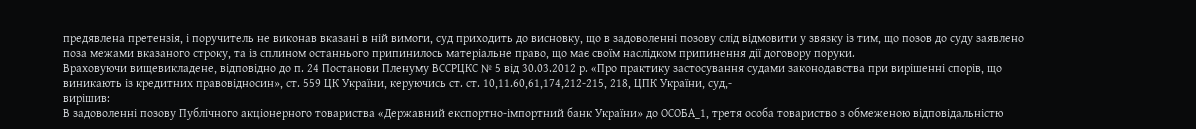предявлена претензія, і поручитель не виконав вказані в ній вимоги, суд приходить до висновку, що в задоволенні позову слід відмовити у звязку із тим, що позов до суду заявлено поза межами вказаного строку, та із сплином останнього припинилось матеріальне право, що має своїм наслідком припинення дії договору поруки.
Враховуючи вищевикладене, відповідно до п. 24 Постанови Пленуму ВССРЦКС № 5 від 30.03.2012 р. «Про практику застосування судами законодавства при вирішенні спорів, що виникають із кредитних правовідносин», ст. 559 ЦК України, керуючись ст. ст. 10,11.60,61,174,212-215, 218, ЦПК України, суд,-
вирішив:
В задоволенні позову Публічного акціонерного товариства «Державний експортно-імпортний банк України» до ОСОБА_1, третя особа товариство з обмеженою відповідальністю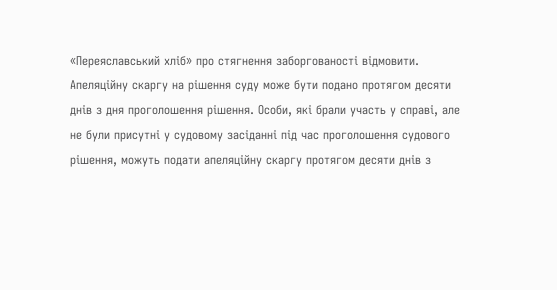«Переяславський хліб» про стягнення заборгованості відмовити.
Апеляційну скаргу на рішення суду може бути подано протягом десяти днів з дня проголошення рішення. Особи, які брали участь у справі, але не були присутні у судовому засіданні під час проголошення судового рішення, можуть подати апеляційну скаргу протягом десяти днів з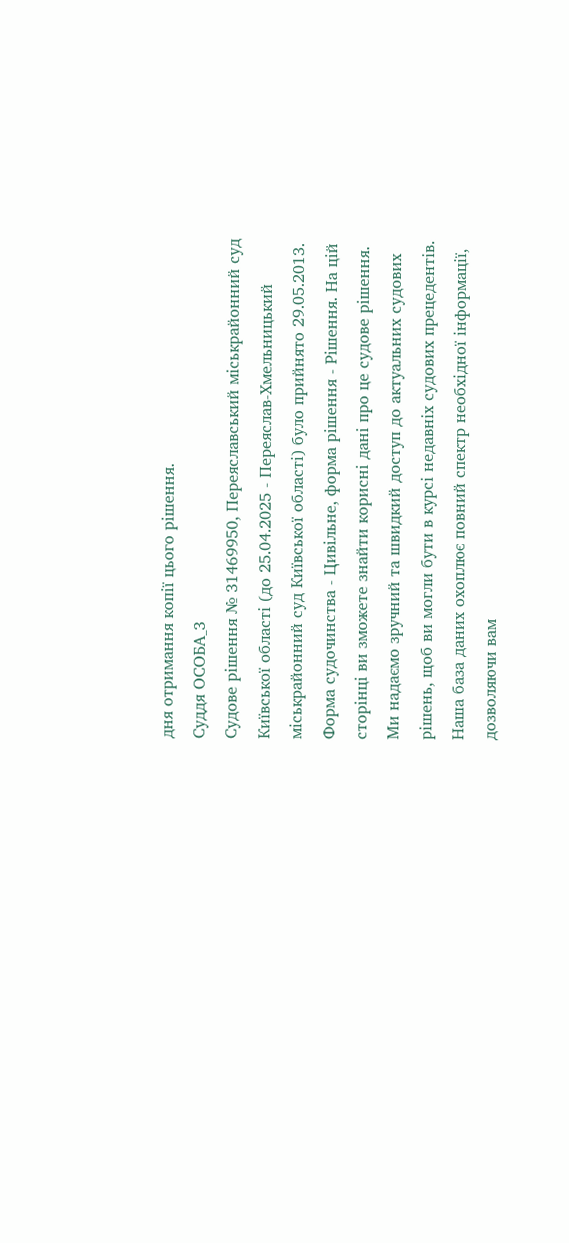дня отримання копії цього рішення.
Суддя ОСОБА_3
Судове рішення № 31469950, Переяславський міськрайонний суд Київської області (до 25.04.2025 - Переяслав-Хмельницький міськрайонний суд Київської області) було прийнято 29.05.2013. Форма судочинства - Цивільне, форма рішення - Рішення. На цій сторінці ви зможете знайти корисні дані про це судове рішення. Ми надаємо зручний та швидкий доступ до актуальних судових рішень, щоб ви могли бути в курсі недавніх судових прецедентів. Наша база даних охоплює повний спектр необхідної інформації, дозволяючи вам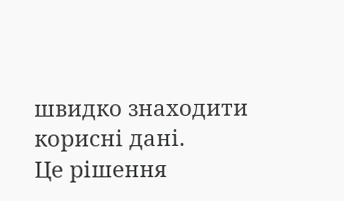швидко знаходити корисні дані.
Це рішення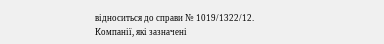відноситься до справи № 1019/1322/12. Компанії, які зазначені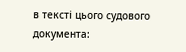в тексті цього судового документа: